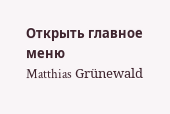Открыть главное меню
Matthias Grünewald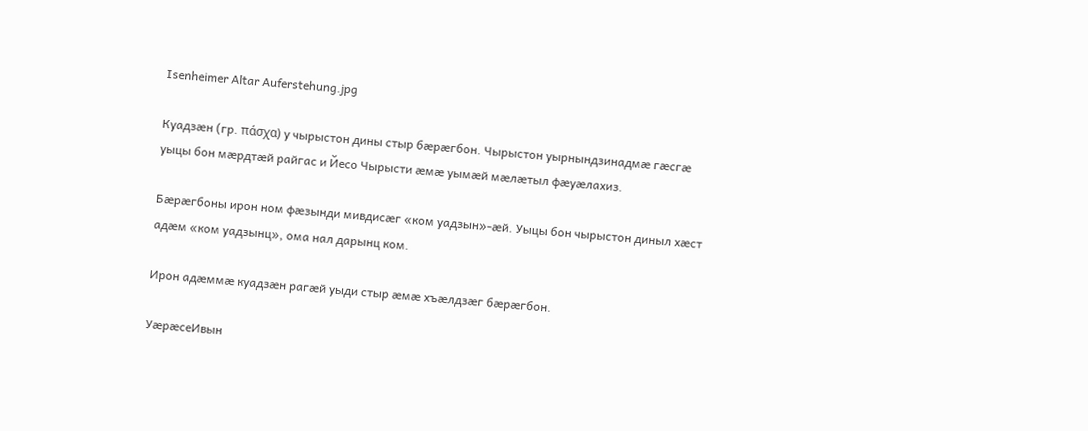Isenheimer Altar Auferstehung.jpg

Куадзæн (гр. πάσχα) у чырыстон дины стыр бæрæгбон. Чырыстон уырнындзинадмæ гæсгæ уыцы бон мæрдтæй райгас и Йесо Чырысти æмæ уымæй мæлæтыл фæуæлахиз.

Бæрæгбоны ирон ном фæзынди мивдисæг «ком уадзын»-æй. Уыцы бон чырыстон диныл хæст адæм «ком уадзынц», ома нал дарынц ком.

Ирон адæммæ куадзæн рагæй уыди стыр æмæ хъæлдзæг бæрæгбон.

УæрæсеИвын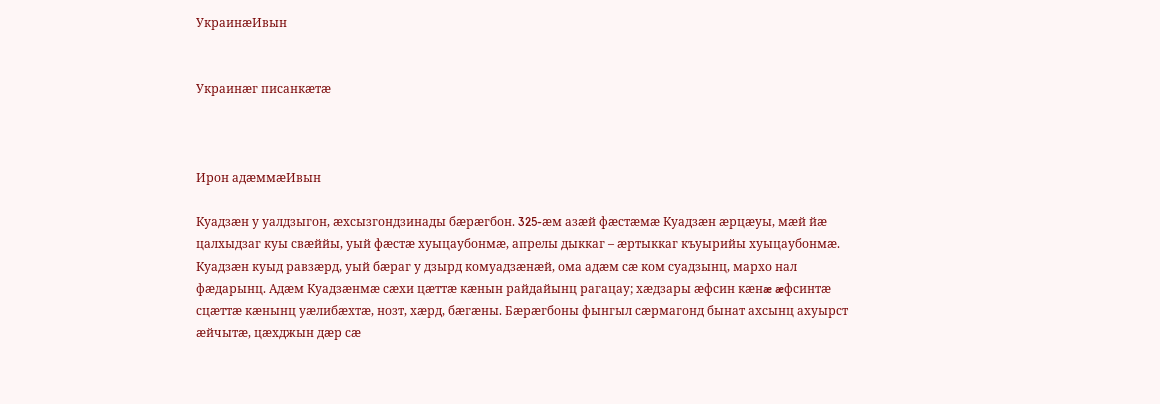УкраинæИвын


Украинæг писанкæтæ



Ирон адæммæИвын

Куадзæн у уалдзыгон, æхсызгондзинады бæрæгбон. 325-æм азæй фæстæмæ Куадзæн æрцæуы, мæй йæ цалхыдзаг куы свæййы, уый фæстæ хуыцаубонмæ, апрелы дыккаг – æртыккаг къуырийы хуыцаубонмæ. Куадзæн куыд равзæрд, уый бæраг у дзырд комуадзæнæй, ома адæм сæ ком суадзынц, мархо нал фæдарынц. Адæм Куадзæнмæ сæхи цæттæ кæнын райдайынц рагацау; хæдзары æфсин кæнæ æфсинтæ сцæттæ кæнынц уæлибæхтæ, нозт, хæрд, бæгæны. Бæрæгбоны фынгыл сæрмагонд бынат ахсынц ахуырст æйчытæ, цæхджын дæр сæ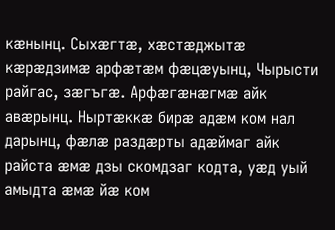кæнынц. Сыхæгтæ, хæстæджытæ кæрæдзимæ арфæтæм фæцæуынц, Чырысти райгас, зæгъгæ. Арфæгæнæгмæ айк авæрынц. Ныртæккæ бирæ адæм ком нал дарынц, фæлæ раздæрты адæймаг айк райста æмæ дзы скомдзаг кодта, уæд уый амыдта æмæ йæ ком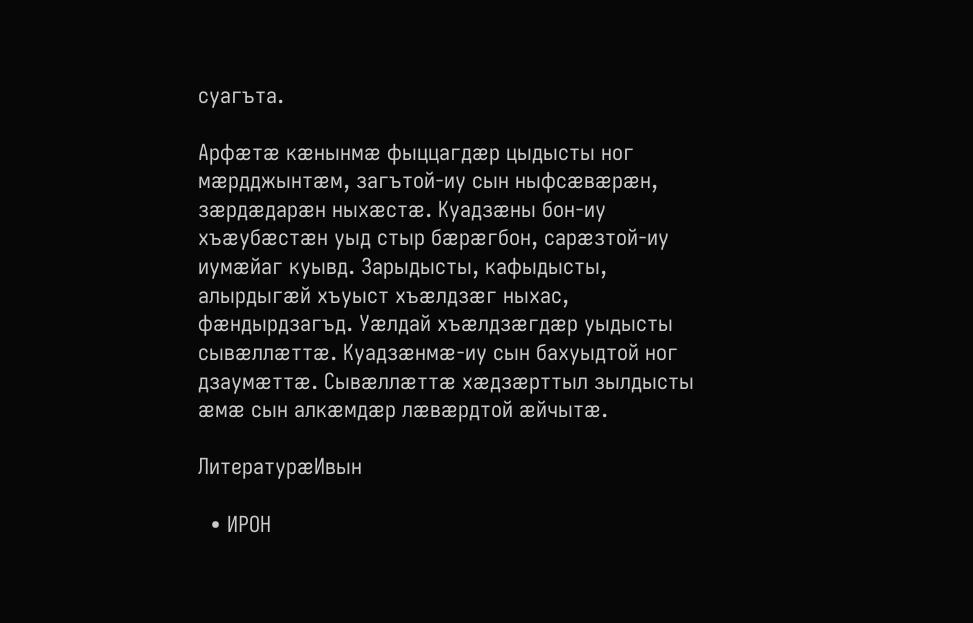суагъта.

Арфæтæ кæнынмæ фыццагдæр цыдысты ног мæрдджынтæм, загътой-иу сын ныфсæвæрæн, зæрдæдарæн ныхæстæ. Куадзæны бон-иу хъæубæстæн уыд стыр бæрæгбон, сарæзтой-иу иумæйаг куывд. Зарыдысты, кафыдысты, алырдыгæй хъуыст хъæлдзæг ныхас, фæндырдзагъд. Уæлдай хъæлдзæгдæр уыдысты сывæллæттæ. Куадзæнмæ-иу сын бахуыдтой ног дзаумæттæ. Сывæллæттæ хæдзæрттыл зылдысты æмæ сын алкæмдæр лæвæрдтой æйчытæ.

ЛитературæИвын

  • ИРОН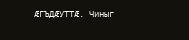ÆГЪДÆУТТÆ. Чиныг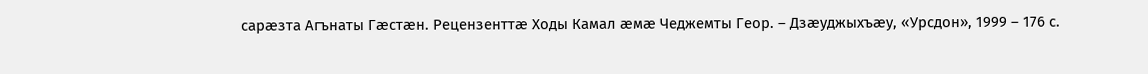сарæзта Агънаты Гæстæн. Рецензенттæ Ходы Камал æмæ Чеджемты Геор. – Дзæуджыхъæу, «Урсдон», 1999 – 176 с.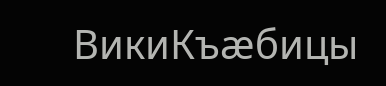ВикиКъæбицы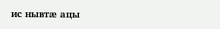ис нывтæ ацы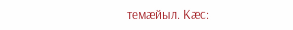темæйыл. Кæс: